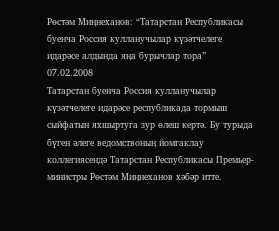Рөстәм Миңнеханов: “Татарстан Республикасы буенча Россия кулланучылар күзәтчелеге идарәсе алдында яңа бурычлар тора”
07.02.2008
Татарстан буенча Россия кулланучылар күзәтчелеге идарәсе республикада тормыш сыйфатын яхшыртуга зур өлеш кертә. Бу турыда бүген әлеге ведомствоның йомгаклау коллегиясендә Татарстан Республикасы Премьер-министры Рөстәм Миңнеханов хәбәр итте.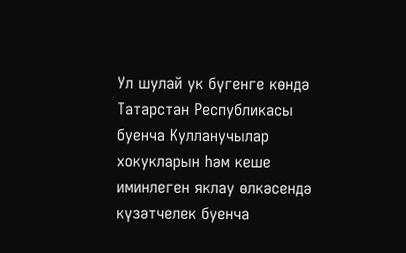Ул шулай ук бүгенге көндә Татарстан Республикасы буенча Кулланучылар хокукларын һәм кеше иминлеген яклау өлкәсендә күзәтчелек буенча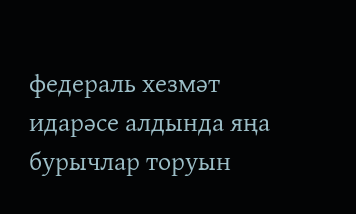федераль хезмәт идарәсе алдында яңа бурычлар торуын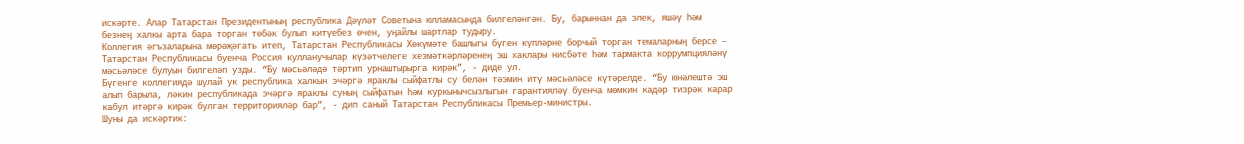искәрте. Алар Татарстан Президентының республика Дәүләт Советына юлламасында билгеләнгән. Бу, барыннан да элек, яшәү һәм безнең халкы арта бара торган төбәк булып китүебез өчен, уңайлы шартлар тудыру.
Коллегия әгъзаларына мөрәҗәгать итеп, Татарстан Республикасы Хөкүмәте башлыгы бүген күпләрне борчый торган темаларның берсе – Татарстан Республикасы буенча Россия кулланучылар күзәтчелеге хезмәткәрләренең эш хаклары нисбәте һәм тармакта коррумпцияләнү мәсьәләсе булуын билгеләп узды. “Бу мәсьәләдә тәртип урнаштырырга кирәк”, - диде ул.
Бүгенге коллегиядә шулай ук республика халкын эчәргә яраклы сыйфатлы су белән тәэмин итү мәсьәләсе күтәрелде. “Бу юнәлештә эш алып барыла, ләкин республикада эчәргә яраклы суның сыйфатын һәм куркынычсызлыгын гарантияләү буенча мөмкин кадәр тизрәк карар кабул итәргә кирәк булган территорияләр бар”, - дип саный Татарстан Республикасы Премьер-министры.
Шуны да искәртик: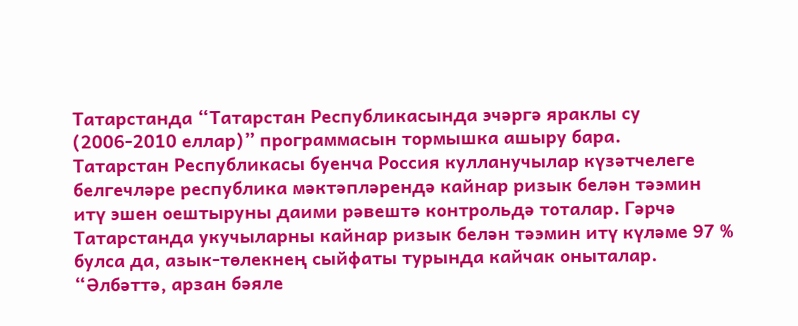Татарстанда “Татарстан Республикасында эчәргә яраклы су (2006-2010 еллар)” программасын тормышка ашыру бара.
Татарстан Республикасы буенча Россия кулланучылар күзәтчелеге белгечләре республика мәктәпләрендә кайнар ризык белән тәэмин итү эшен оештыруны даими рәвештә контрольдә тоталар. Гәрчә Татарстанда укучыларны кайнар ризык белән тәэмин итү күләме 97 % булса да, азык-төлекнең сыйфаты турында кайчак оныталар. “Әлбәттә, арзан бәяле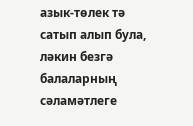азык-төлек тә сатып алып була, ләкин безгә балаларның сәламәтлеге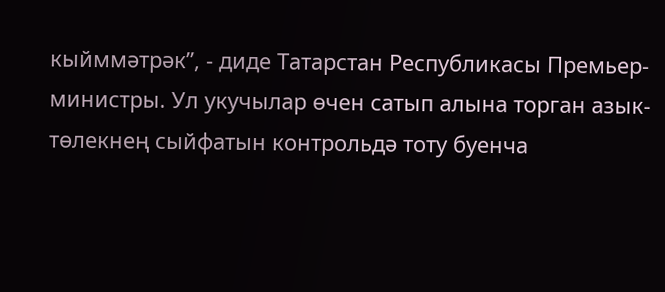кыйммәтрәк”, - диде Татарстан Республикасы Премьер-министры. Ул укучылар өчен сатып алына торган азык-төлекнең сыйфатын контрольдә тоту буенча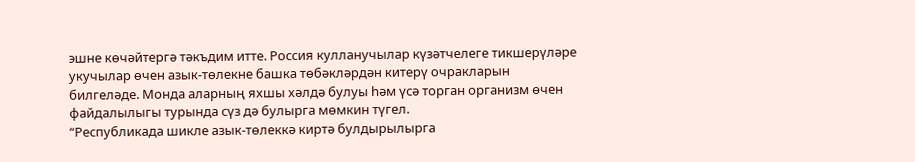эшне көчәйтергә тәкъдим итте. Россия кулланучылар күзәтчелеге тикшерүләре укучылар өчен азык-төлекне башка төбәкләрдән китерү очракларын билгеләде. Монда аларның яхшы хәлдә булуы һәм үсә торган организм өчен файдалылыгы турында сүз дә булырга мөмкин түгел.
“Республикада шикле азык-төлеккә киртә булдырылырга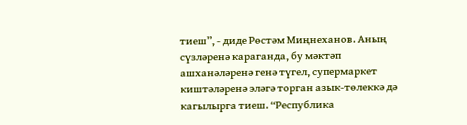тиеш”, - диде Рөстәм Миңнеханов. Аның сүзләренә караганда, бу мәктәп ашханәләренә генә түгел, супермаркет киштәләренә эләгә торган азык-төлеккә дә кагылырга тиеш. “Республика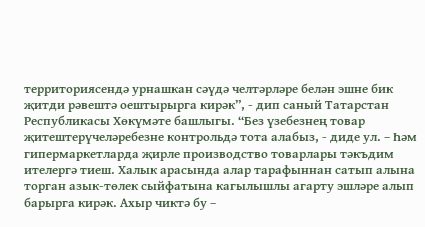территориясендә урнашкан сәүдә челтәрләре белән эшне бик җитди рәвештә оештырырга кирәк”, - дип саный Татарстан Республикасы Хөкүмәте башлыгы. “Без үзебезнең товар җитештерүчеләребезне контрольдә тота алабыз, - диде ул. – Һәм гипермаркетларда җирле производство товарлары тәкъдим ителергә тиеш. Халык арасында алар тарафыннан сатып алына торган азык-төлек сыйфатына кагылышлы агарту эшләре алып барырга кирәк. Ахыр чиктә бу –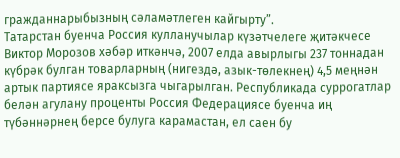гражданнарыбызның сәламәтлеген кайгырту”.
Татарстан буенча Россия кулланучылар күзәтчелеге җитәкчесе Виктор Морозов хәбәр иткәнчә, 2007 елда авырлыгы 237 тоннадан күбрәк булган товарларның (нигездә, азык-төлекнең) 4,5 меңнән артык партиясе яраксызга чыгарылган. Республикада суррогатлар белән агулану проценты Россия Федерациясе буенча иң түбәннәрнең берсе булуга карамастан, ел саен бу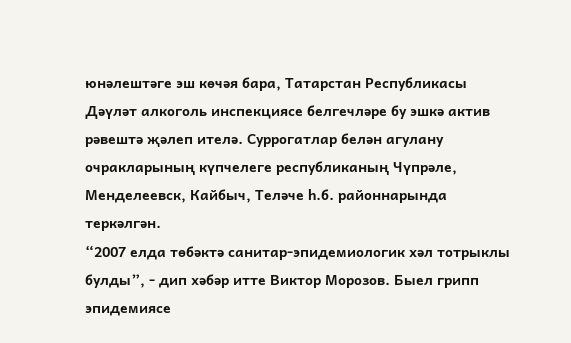юнәлештәге эш көчәя бара, Татарстан Республикасы Дәүләт алкоголь инспекциясе белгечләре бу эшкә актив рәвештә җәлеп ителә. Суррогатлар белән агулану очракларының күпчелеге республиканың Чүпрәле, Менделеевск, Кайбыч, Теләче һ.б. районнарында теркәлгән.
“2007 елда төбәктә санитар-эпидемиологик хәл тотрыклы булды”, - дип хәбәр итте Виктор Морозов. Быел грипп эпидемиясе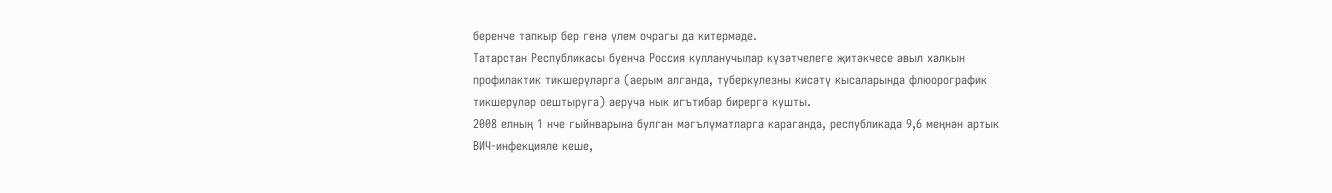беренче тапкыр бер генә үлем очрагы да китермәде.
Татарстан Республикасы буенча Россия кулланучылар күзәтчелеге җитәкчесе авыл халкын профилактик тикшерүләргә (аерым алганда, туберкулезны кисәтү кысаларында флюорографик тикшерүләр оештыруга) аеруча нык игътибар бирергә кушты.
2008 елның 1 нче гыйнварына булган мәгълүматларга караганда, республикада 9,6 меңнән артык ВИЧ-инфекцияле кеше,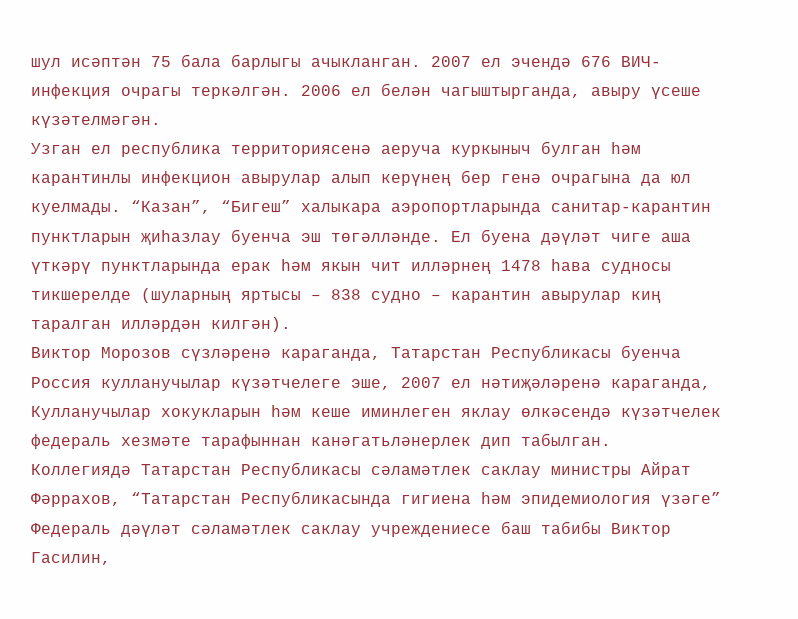шул исәптән 75 бала барлыгы ачыкланган. 2007 ел эчендә 676 ВИЧ-инфекция очрагы теркәлгән. 2006 ел белән чагыштырганда, авыру үсеше күзәтелмәгән.
Узган ел республика территориясенә аеруча куркыныч булган һәм карантинлы инфекцион авырулар алып керүнең бер генә очрагына да юл куелмады. “Казан”, “Бигеш” халыкара аэропортларында санитар-карантин пунктларын җиһазлау буенча эш төгәлләнде. Ел буена дәүләт чиге аша үткәрү пунктларында ерак һәм якын чит илләрнең 1478 һава судносы тикшерелде (шуларның яртысы – 838 судно – карантин авырулар киң таралган илләрдән килгән).
Виктор Морозов сүзләренә караганда, Татарстан Республикасы буенча Россия кулланучылар күзәтчелеге эше, 2007 ел нәтиҗәләренә караганда, Кулланучылар хокукларын һәм кеше иминлеген яклау өлкәсендә күзәтчелек федераль хезмәте тарафыннан канәгатьләнерлек дип табылган.
Коллегиядә Татарстан Республикасы сәламәтлек саклау министры Айрат Фәррахов, “Татарстан Республикасында гигиена һәм эпидемиология үзәге” Федераль дәүләт сәламәтлек саклау учреждениесе баш табибы Виктор Гасилин,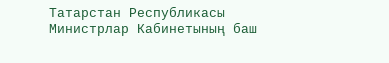Татарстан Республикасы Министрлар Кабинетының баш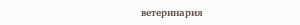ветеринария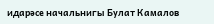идарәсе начальнигы Булат Камалов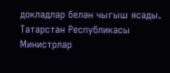докладлар белән чыгыш ясады.
Татарстан Республикасы Министрлар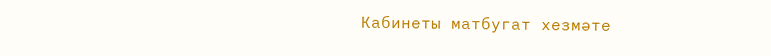Кабинеты матбугат хезмәте